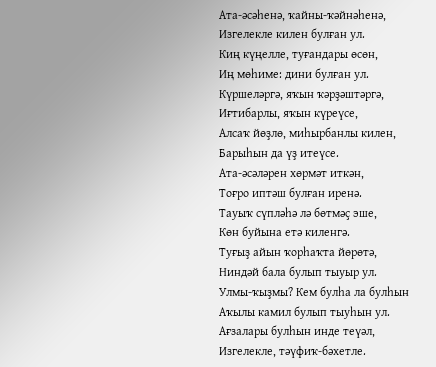Ата-әсәһенә, ҡайны-ҡәйнәһенә,
Изгелекле килен булған ул.
Киң күңелле, туғандары өсөн,
Иң мөһиме: дини булған ул.
Күршеләргә, яҡын ҡәрҙәштәргә,
Иғтибарлы, яҡын күреүсе,
Алсаҡ йөҙлө, миһырбанлы килен,
Барыһын да үҙ итеүсе.
Ата-әсәләрен хөрмәт иткән,
Тоғро иптәш булған иренә.
Тауыҡ сүпләһә лә бөтмәҫ эше,
Көн буйына етә киленгә.
Туғыҙ айын ҡорһаҡта йөрөтә,
Ниндәй бала булып тыуыр ул.
Улмы-ҡыҙмы? Кем булһа ла булһын
Аҡылы камил булып тыуһын ул.
Ағзалары булһын инде теүәл,
Изгелекле, тәүфиҡ-бәхетле.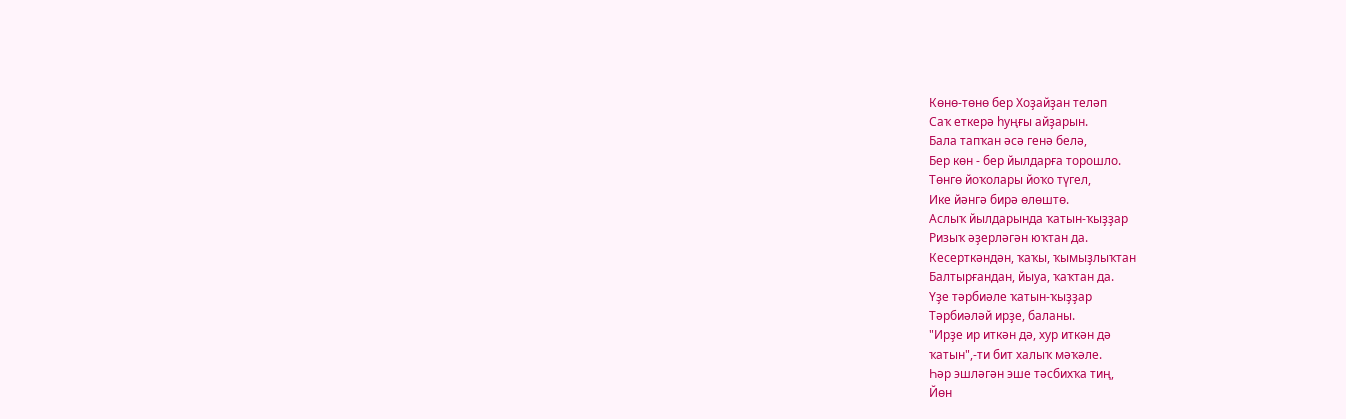Көнө-төнө бер Хоҙайҙан теләп
Саҡ еткерә һуңғы айҙарын.
Бала тапҡан әсә генә белә,
Бер көн - бер йылдарға торошло.
Төнгө йоҡолары йоҡо түгел,
Ике йәнгә бирә өлөштө.
Аслыҡ йылдарында ҡатын-ҡыҙҙар
Ризыҡ әҙерләгән юҡтан да.
Кесерткәндән, ҡаҡы, ҡымыҙлыҡтан
Балтырғандан, йыуа, ҡаҡтан да.
Үҙе тәрбиәле ҡатын-ҡыҙҙар
Тәрбиәләй ирҙе, баланы.
"Ирҙе ир иткән дә, хур иткән дә
ҡатын",-ти бит халыҡ мәҡәле.
Һәр эшләгән эше тәсбихҡа тиң,
Йөн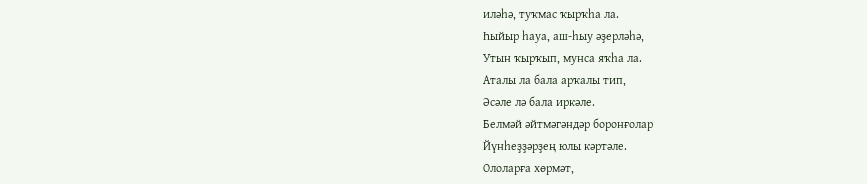иләһә, туҡмас ҡырҡһа ла.
Һыйыр һауа, аш-һыу әҙерләһә,
Утын ҡырҡып, мунса яҡһа ла.
Аталы ла бала арҡалы тип,
Әсәле лә бала иркәле.
Белмәй әйтмәгәндәр боронғолар
Йүнһеҙҙәрҙең юлы кәртәле.
Ололарға хөрмәт,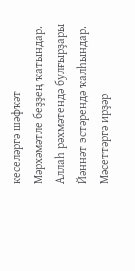кеселәргә шәфҡәт
Мәрхәмәтле беҙҙең ҡатындар.
Аллаһ рәхмәтендә булғырҙары
Йәннәт эстәрендә ҡалһындар.
Мәсеттәргә ирҙәр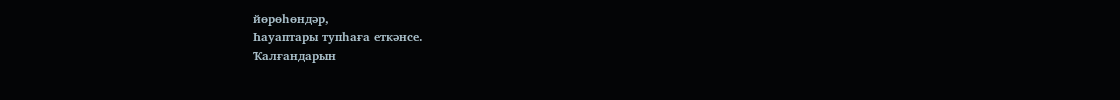йөрөһөндәр,
Һауаптары тупһаға еткәнсе.
Ҡалғандарын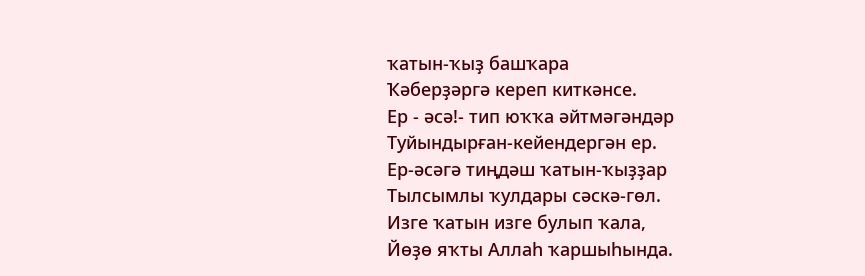ҡатын-ҡыҙ башҡара
Ҡәберҙәргә кереп киткәнсе.
Ер - әсә!- тип юҡҡа әйтмәгәндәр
Туйындырған-кейендергән ер.
Ер-әсәгә тиңдәш ҡатын-ҡыҙҙар
Тылсымлы ҡулдары сәскә-гөл.
Изге ҡатын изге булып ҡала,
Йөҙө яҡты Аллаһ ҡаршыһында.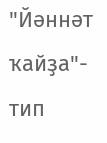"Йәннәт ҡайҙа"- тип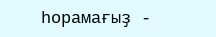һорамағыҙ -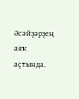Әсәйҙәрҙең аяҡ аҫтында.